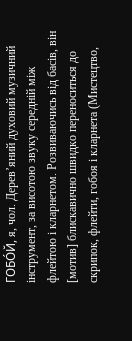ГОБО́Й, я, чол. Дерев’яний духовий музичний інструмент, за висотою звуку середній між флейтою і кларнетом. Розвиваючись від басів, він [мотив] блискавично швидко переноситься до скрипок, флейти, гобоя і кларнета (Мистецтво,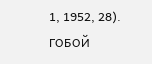1, 1952, 28).
ГОБОЙ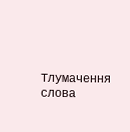Тлумачення слова